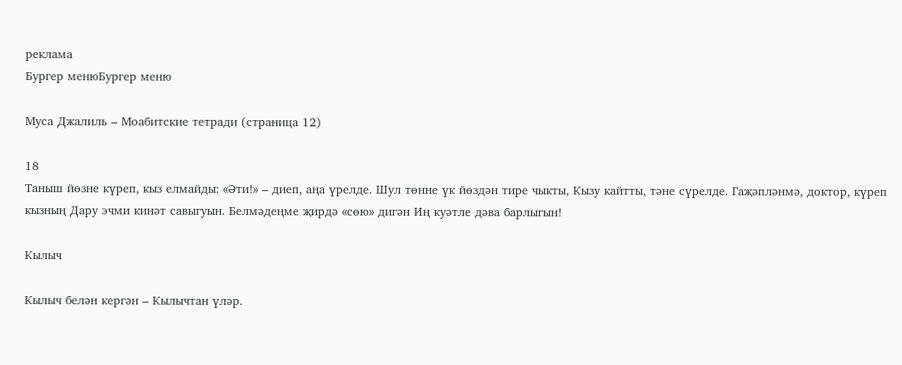реклама
Бургер менюБургер меню

Муса Джалиль – Моабитские тетради (страница 12)

18
Таныш йөзне күреп, кыз елмайды: «Әти!» – диеп, аңа үрелде. Шул төнне үк йөздән тире чыкты, Кызу кайтты, тәне сүрелде. Гаҗәпләнмә, доктор, күреп кызның Дару эчми кинәт савыгуын. Белмәдеңме җирдә «сөю» дигән Иң куәтле дәва барлыгын!

Кылыч

Кылыч белән кергән – Кылычтан үләр.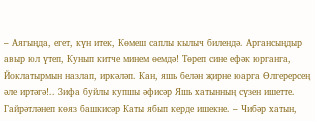– Аягыңда, егет, күн итек, Көмеш саплы кылыч билендә. Аргансыңдыр авыр юл үтеп, Кунып китче минем өемдә! Төреп сине ефәк юрганга, Йоклатырмын назлап, иркәләп. Кан, яшь белән җирне юарга Өлгерерсең әле иртәгә!.. Зифа буйлы купшы әфисәр Яшь хатынның сүзен ишетте. Гайрәтләнеп көяз башкисәр Каты ябып керде ишекне. – Чибәр хатын,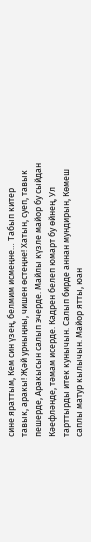сине яраттым, Кем син үзең, белмим исмеңне… Табып китер тавык, аракы! Җәй урныңны, чишен өстеңне! Хатын, суеп, тавык пешерде, Аракысын салып эчерде. Майлы күзле майор бу сыйдан Кәефләнде, тәмам исерде. Кадрен белеп юмарт бу өйнең, Ул тарттырды итек кунычын. Салып бирде аннан мундирын, Көмеш саплы матур кылычын. Майор ятты, юан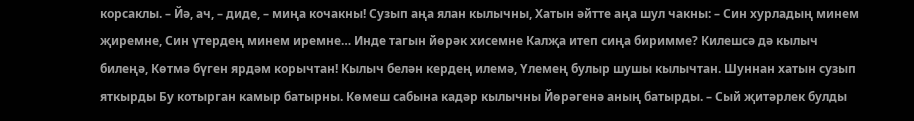корсаклы. – Йә, ач, – диде, – миңа кочакны! Сузып аңа ялан кылычны, Хатын әйтте аңа шул чакны: – Син хурладың минем җиремне, Син үтердең минем иремне… Инде тагын йөрәк хисемне Калҗа итеп сиңа биримме? Килешсә дә кылыч билеңә, Көтмә бүген ярдәм корычтан! Кылыч белән кердең илемә, Үлемең булыр шушы кылычтан. Шуннан хатын сузып яткырды Бу котырган камыр батырны. Көмеш сабына кадәр кылычны Йөрәгенә аның батырды. – Сый җитәрлек булды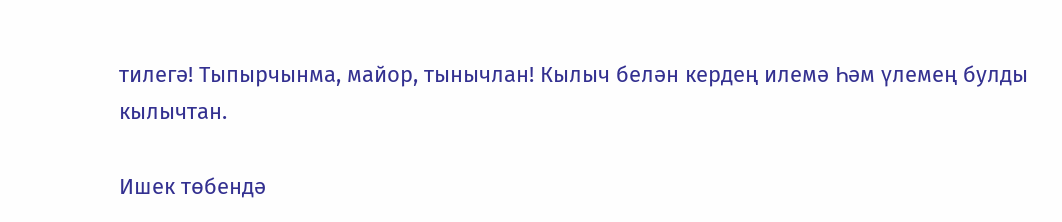тилегә! Тыпырчынма, майор, тынычлан! Кылыч белән кердең илемә Һәм үлемең булды кылычтан.

Ишек төбендә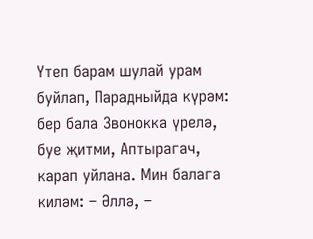Үтеп барам шулай урам буйлап, Парадныйда күрәм: бер бала Звонокка үрелә, буе җитми, Аптырагач, карап уйлана. Мин балага киләм: – Әллә, –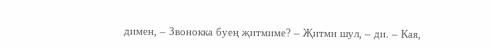димен, – Звонокка буең җитмиме? – Җитми шул, – ди. – Кая,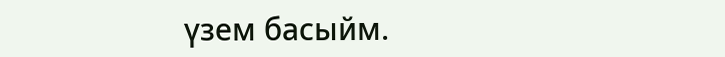үзем басыйм.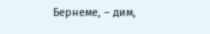Бернеме, – дим,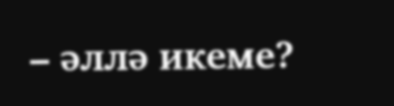– әллә икеме?